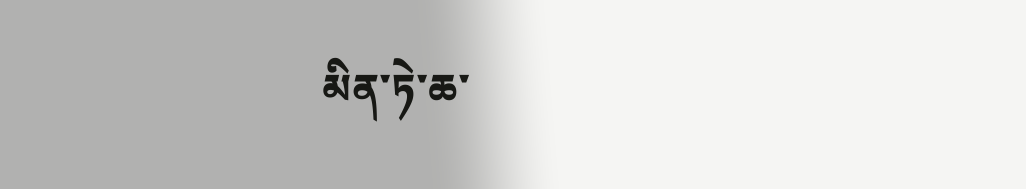མིན་ཏེ་ཆ་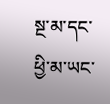སྔ་མ་དང་ཕྱི་མ་ཡང་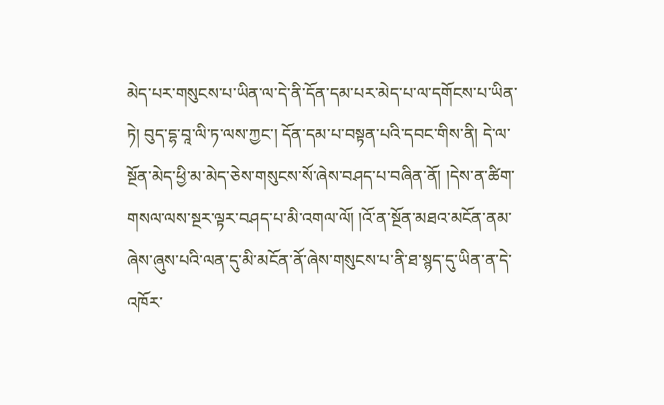མེད་པར་གསུངས་པ་ཡིན་ལ་དེ་ནི་དོན་དམ་པར་མེད་པ་ལ་དགོངས་པ་ཡིན་ཏེ། བུད་དྷ་བཱ་ལི་ཏ་ལས་ཀྱང་། དོན་དམ་པ་བསྟན་པའི་དབང་གིས་ནི། དེ་ལ་སྔོན་མེད་ཕྱི་མ་མེད་ཅེས་གསུངས་སོ་ཞེས་བཤད་པ་བཞིན་ནོ། །དེས་ན་ཚིག་གསལ་ལས་སྔར་ལྟར་བཤད་པ་མི་འགལ་ལོ། །འོ་ན་སྔོན་མཐའ་མངོན་ནམ་ཞེས་ཞུས་པའི་ལན་དུ་མི་མངོན་ནོ་ཞེས་གསུངས་པ་ནི་ཐ་སྙད་དུ་ཡིན་ན་དེ་འཁོར་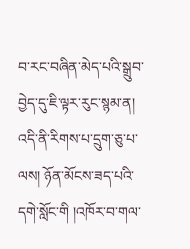བ་རང་བཞིན་མེད་པའི་སྒྲུབ་བྱེད་དུ་ཇི་ལྟར་རུང་སྙམ་ན། འདི་ནི་རིགས་པ་དྲུག་ཅུ་པ་ལས། ཉོན་མོངས་ཟད་པའི་དགེ་སློང་གི །འཁོར་བ་གལ་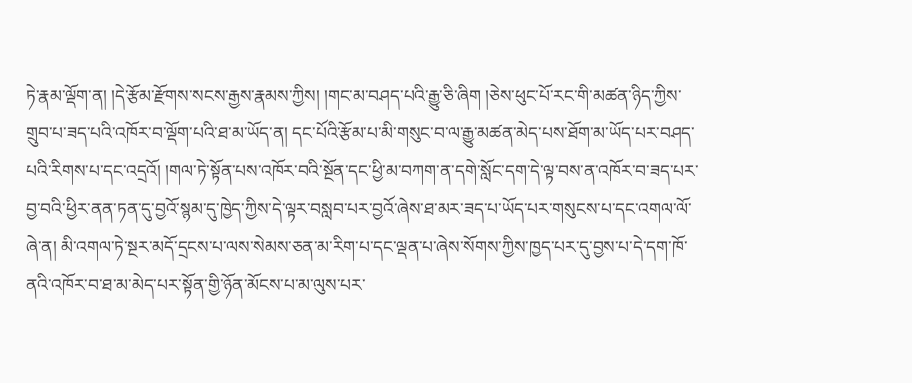ཏེ་རྣམ་ལྡོག་ན། །དེ་རྩོམ་རྫོགས་སངས་རྒྱས་རྣམས་ཀྱིས། །གང་མ་བཤད་པའི་རྒྱུ་ཅི་ཞིག །ཅེས་ཕུང་པོ་རང་གི་མཚན་ཉིད་ཀྱིས་གྲུབ་པ་ཟད་པའི་འཁོར་བ་ལྡོག་པའི་ཐ་མ་ཡོད་ན། དང་པོའི་རྩོམ་པ་མི་གསུང་བ་ལ་རྒྱུ་མཚན་མེད་པས་ཐོག་མ་ཡོད་པར་བཤད་པའི་རིགས་པ་དང་འདྲའོ། །གལ་ཏེ་སྟོན་པས་འཁོར་བའི་སྔོན་དང་ཕྱི་མ་བཀག་ན་དགེ་སློང་དག་དེ་ལྟ་བས་ན་འཁོར་བ་ཟད་པར་བྱ་བའི་ཕྱིར་ནན་ཏན་དུ་བྱའོ་སྙམ་དུ་ཁྱེད་ཀྱིས་དེ་ལྟར་བསླབ་པར་བྱའོ་ཞེས་ཐ་མར་ཟད་པ་ཡོད་པར་གསུངས་པ་དང་འགལ་ལོ་ཞེ་ན། མི་འགལ་ཏེ་སྔར་མདོ་དྲངས་པ་ལས་སེམས་ཅན་མ་རིག་པ་དང་ལྡན་པ་ཞེས་སོགས་ཀྱིས་ཁྱད་པར་དུ་བྱས་པ་དེ་དག་ཁོ་ནའི་འཁོར་བ་ཐ་མ་མེད་པར་སྟོན་གྱི་ཉོན་མོངས་པ་མ་ལུས་པར་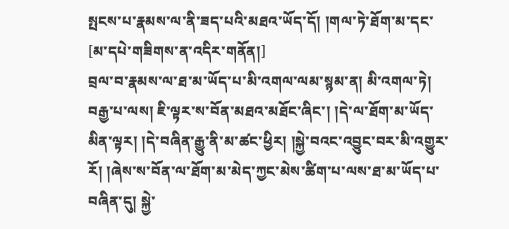སྤངས་པ་རྣམས་ལ་ནི་ཟད་པའི་མཐའ་ཡོད་དོ། །གལ་ཏེ་ཐོག་མ་དང་
[མ་དཔེ་གཟིགས་ན་འདིར་གནོན།]
བྲལ་བ་རྣམས་ལ་ཐ་མ་ཡོད་པ་མི་འགལ་ལམ་སྙམ་ན། མི་འགལ་ཏེ། བརྒྱ་པ་ལས། ཇི་ལྟར་ས་བོན་མཐའ་མཐོང་ཞིང་། །དེ་ལ་ཐོག་མ་ཡོད་མིན་ལྟར། །དེ་བཞིན་རྒྱུ་ནི་མ་ཚང་ཕྱིར། །སྐྱེ་བའང་འབྱུང་བར་མི་འགྱུར་རོ། །ཞེས་ས་བོན་ལ་ཐོག་མ་མེད་ཀྱང་མེས་ཚིག་པ་ལས་ཐ་མ་ཡོད་པ་བཞིན་དུ། སྐྱེ་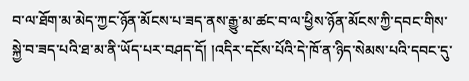བ་ལ་ཐོག་མ་མེད་ཀྱང་ཉོན་མོངས་པ་ཟད་ནས་རྒྱུ་མ་ཚང་བ་ལ་ཕྱིས་ཉོན་མོངས་ཀྱི་དབང་གིས་སྐྱེ་བ་ཟད་པའི་ཐ་མ་ནི་ཡོད་པར་བཤད་དོ། །འདིར་དངོས་པོའི་དེ་ཁོ་ན་ཉིད་སེམས་པའི་དབང་དུ་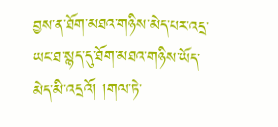བྱས་ན་ཐོག་མཐའ་གཉིས་མེད་པར་འདྲ་ཡང་ཐ་སྙད་དུ་ཐོག་མཐའ་གཉིས་ཡོད་མེད་མི་འདྲའོ། །གལ་ཏེ་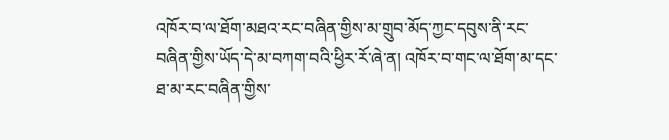འཁོར་བ་ལ་ཐོག་མཐའ་རང་བཞིན་གྱིས་མ་གྲུབ་མོད་ཀྱང་དབུས་ནི་རང་བཞིན་གྱིས་ཡོད་དེ་མ་བཀག་བའི་ཕྱིར་རོ་ཞེ་ན། འཁོར་བ་གང་ལ་ཐོག་མ་དང་ཐ་མ་རང་བཞིན་གྱིས་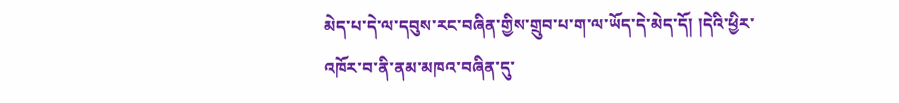མེད་པ་དེ་ལ་དབུས་རང་བཞིན་གྱིས་གྲུབ་པ་ག་ལ་ཡོད་དེ་མེད་དོ། །དེའི་ཕྱིར་འཁོར་བ་ནི་ནམ་མཁའ་བཞིན་དུ་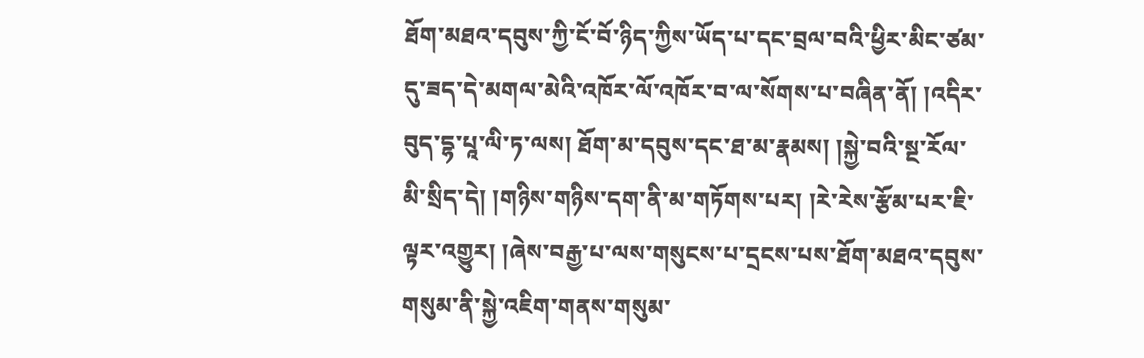ཐོག་མཐའ་དབུས་ཀྱི་ངོ་བོ་ཉིད་ཀྱིས་ཡོད་པ་དང་བྲལ་བའི་ཕྱིར་མིང་ཙམ་དུ་ཟད་དེ་མགལ་མེའི་འཁོར་ལོ་འཁོར་བ་ལ་སོགས་པ་བཞིན་ནོ། །འདིར་བུད་དྷ་པཱ་ལི་ཏ་ལས། ཐོག་མ་དབུས་དང་ཐ་མ་རྣམས། །སྐྱེ་བའི་སྔ་རོལ་མི་སྲིད་དེ། །གཉིས་གཉིས་དག་ནི་མ་གཏོགས་པར། །རེ་རེས་རྩོམ་པར་ཇི་ལྟར་འགྱུར། །ཞེས་བརྒྱ་པ་ལས་གསུངས་པ་དྲངས་པས་ཐོག་མཐའ་དབུས་གསུམ་ནི་སྐྱེ་འཇིག་གནས་གསུམ་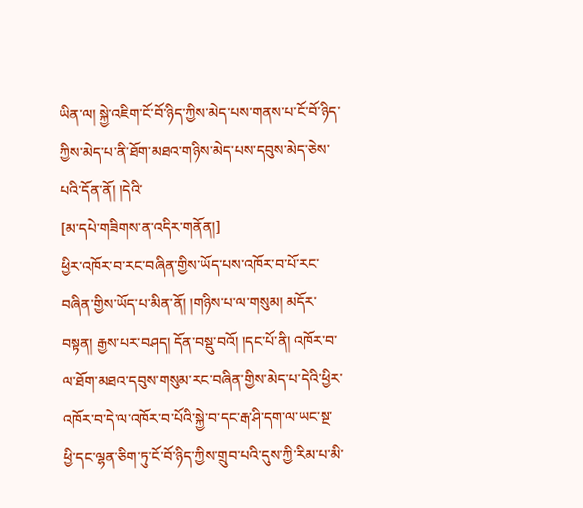ཡིན་ལ། སྐྱེ་འཇིག་ངོ་བོ་ཉིད་ཀྱིས་མེད་པས་གནས་པ་ངོ་བོ་ཉིད་ཀྱིས་མེད་པ་ནི་ཐོག་མཐའ་གཉིས་མེད་པས་དབུས་མེད་ཅེས་པའི་དོན་ནོ། །དེའི་
[མ་དཔེ་གཟིགས་ན་འདིར་གནོན།]
ཕྱིར་འཁོར་བ་རང་བཞིན་གྱིས་ཡོད་པས་འཁོར་བ་པོ་རང་བཞིན་གྱིས་ཡོད་པ་མིན་ནོ། །གཉིས་པ་ལ་གསུམ། མདོར་བསྟན། རྒྱས་པར་བཤད། དོན་བསྡུ་བའོ། །དང་པོ་ནི། འཁོར་བ་ལ་ཐོག་མཐའ་དབུས་གསུམ་རང་བཞིན་གྱིས་མེད་པ་དེའི་ཕྱིར་འཁོར་བ་དེ་ལ་འཁོར་བ་པོའི་སྐྱེ་བ་དང་རྒ་ཤི་དག་ལ་ཡང་སྔ་ཕྱི་དང་ལྷན་ཅིག་ཏུ་ངོ་བོ་ཉིད་ཀྱིས་གྲུབ་པའི་དུས་ཀྱི་རིམ་པ་མི་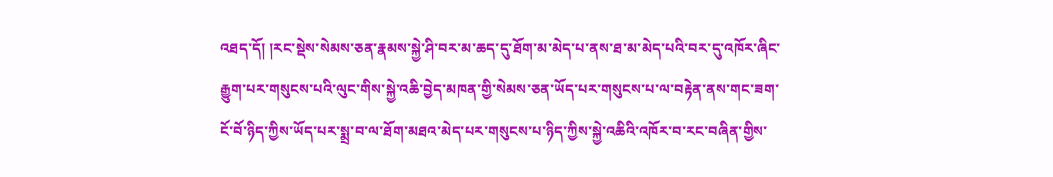འཐད་དོ། །རང་སྡེས་སེམས་ཅན་རྣམས་སྐྱེ་ཤི་བར་མ་ཆད་དུ་ཐོག་མ་མེད་པ་ནས་ཐ་མ་མེད་པའི་བར་དུ་འཁོར་ཞིང་རྒྱུག་པར་གསུངས་པའི་ལུང་གིས་སྐྱེ་འཆི་བྱེད་མཁན་གྱི་སེམས་ཅན་ཡོད་པར་གསུངས་པ་ལ་བརྟེན་ནས་གང་ཟག་ངོ་བོ་ཉིད་ཀྱིས་ཡོད་པར་སྨྲ་བ་ལ་ཐོག་མཐའ་མེད་པར་གསུངས་པ་ཉིད་ཀྱིས་སྐྱེ་འཆིའི་འཁོར་བ་རང་བཞིན་གྱིས་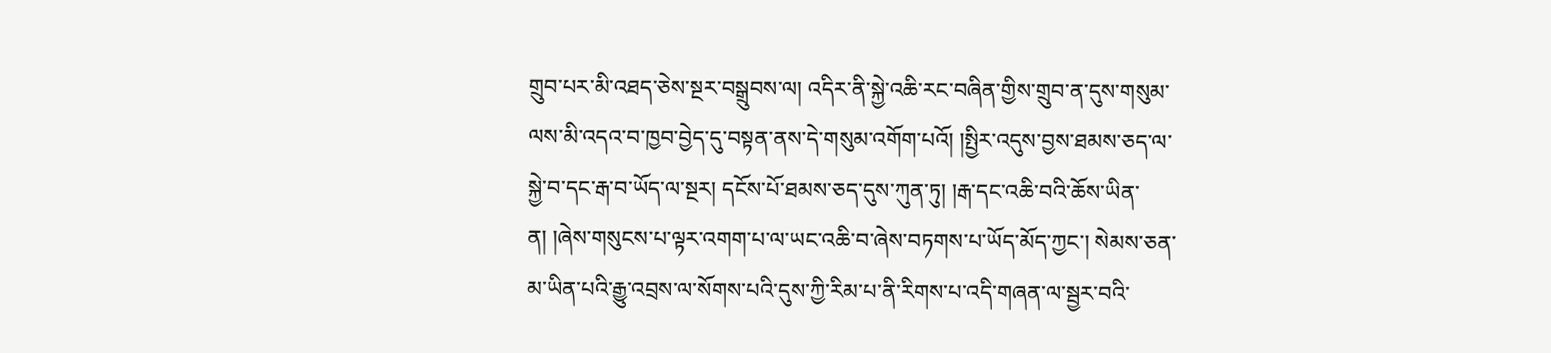གྲུབ་པར་མི་འཐད་ཅེས་སྔར་བསྒྲུབས་ལ། འདིར་ནི་སྐྱེ་འཆི་རང་བཞིན་གྱིས་གྲུབ་ན་དུས་གསུམ་ལས་མི་འདའ་བ་ཁྱབ་བྱེད་དུ་བསྟན་ནས་དེ་གསུམ་འགོག་པའོ། །སྤྱིར་འདུས་བྱས་ཐམས་ཅད་ལ་སྐྱེ་བ་དང་རྒ་བ་ཡོད་ལ་སྔར། དངོས་པོ་ཐམས་ཅད་དུས་ཀུན་ཏུ། །རྒ་དང་འཆི་བའི་ཆོས་ཡིན་ན། །ཞེས་གསུངས་པ་ལྟར་འགག་པ་ལ་ཡང་འཆི་བ་ཞེས་བཏགས་པ་ཡོད་མོད་ཀྱང་། སེམས་ཅན་མ་ཡིན་པའི་རྒྱུ་འབྲས་ལ་སོགས་པའི་དུས་ཀྱི་རིམ་པ་ནི་རིགས་པ་འདི་གཞན་ལ་སྦྱར་བའི་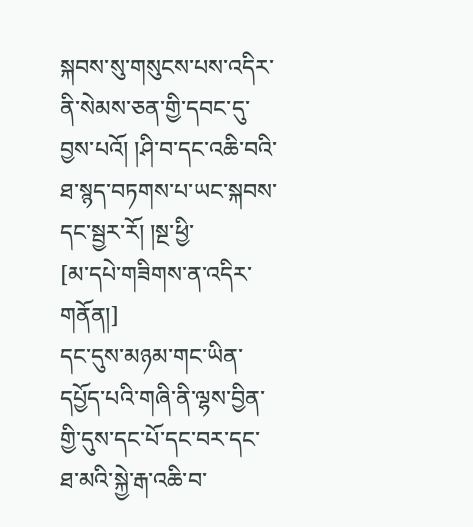སྐབས་སུ་གསུངས་པས་འདིར་ནི་སེམས་ཅན་གྱི་དབང་དུ་བྱས་པའོ། །ཤི་བ་དང་འཆི་བའི་ཐ་སྙད་བཏགས་པ་ཡང་སྐབས་དང་སྦྱར་རོ། །སྔ་ཕྱི་
[མ་དཔེ་གཟིགས་ན་འདིར་གནོན།]
དང་དུས་མཉམ་གང་ཡིན་དཔྱོད་པའི་གཞི་ནི་ལྷས་བྱིན་གྱི་དུས་དང་པོ་དང་བར་དང་ཐ་མའི་སྐྱེ་རྒ་འཆི་བ་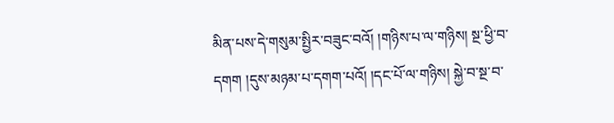མིན་པས་དེ་གསུམ་སྤྱིར་བཟུང་བའོ། །གཉིས་པ་ལ་གཉིས། སྔ་ཕྱི་བ་དགག །དུས་མཉམ་པ་དགག་པའོ། །དང་པོ་ལ་གཉིས། སྐྱེ་བ་སྔ་བ་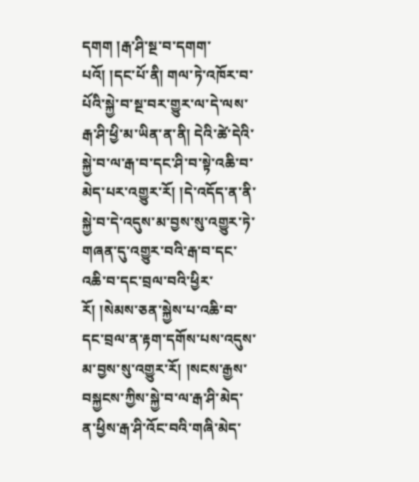དགག །རྒ་ཤི་སྔ་བ་དགག་པའོ། །དང་པོ་ནི། གལ་ཏེ་འཁོར་བ་པོའི་སྐྱེ་བ་སྔ་བར་གྱུར་ལ་དེ་ལས་རྒ་ཤི་ཕྱི་མ་ཡིན་ན་ནི། དེའི་ཚེ་དེའི་སྐྱེ་བ་ལ་རྒ་བ་དང་ཤི་བ་སྟེ་འཆི་བ་མེད་པར་འགྱུར་རོ། །དེ་འདོད་ན་ནི་སྐྱེ་བ་དེ་འདུས་མ་བྱས་སུ་འགྱུར་ཏེ་གཞན་དུ་འགྱུར་བའི་རྒ་བ་དང་འཆི་བ་དང་བྲལ་བའི་ཕྱིར་རོ། །སེམས་ཅན་སྐྱེས་པ་འཆི་བ་དང་བྲལ་ན་རྟག་དགོས་པས་འདུས་མ་བྱས་སུ་འགྱུར་རོ། །སངས་རྒྱས་བསྐྱངས་ཀྱིས་སྐྱེ་བ་ལ་རྒ་ཤི་མེད་ན་ཕྱིས་རྒ་ཤི་འོང་བའི་གཞི་མེད་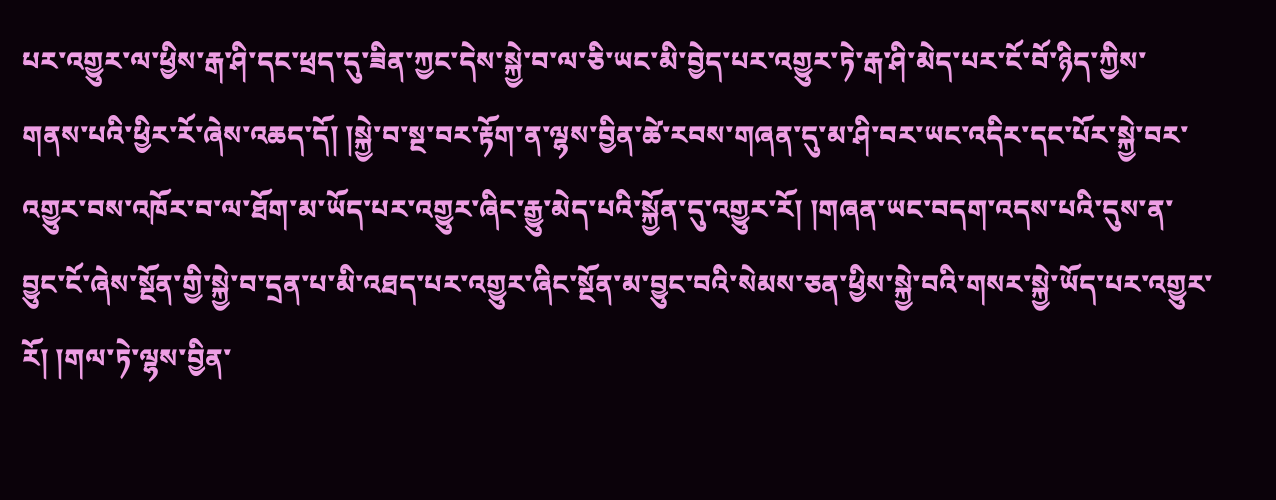པར་འགྱུར་ལ་ཕྱིས་རྒ་ཤི་དང་ཕྲད་དུ་ཟིན་ཀྱང་དེས་སྐྱེ་བ་ལ་ཅི་ཡང་མི་བྱེད་པར་འགྱུར་ཏེ་རྒ་ཤི་མེད་པར་ངོ་བོ་ཉིད་ཀྱིས་གནས་པའི་ཕྱིར་རོ་ཞེས་འཆད་དོ། །སྐྱེ་བ་སྔ་བར་རྟོག་ན་ལྷས་བྱིན་ཚེ་རབས་གཞན་དུ་མ་ཤི་བར་ཡང་འདིར་དང་པོར་སྐྱེ་བར་འགྱུར་བས་འཁོར་བ་ལ་ཐོག་མ་ཡོད་པར་འགྱུར་ཞིང་རྒྱུ་མེད་པའི་སྐྱོན་དུ་འགྱུར་རོ། །གཞན་ཡང་བདག་འདས་པའི་དུས་ན་བྱུང་ངོ་ཞེས་སྔོན་གྱི་སྐྱེ་བ་དྲན་པ་མི་འཐད་པར་འགྱུར་ཞིང་སྔོན་མ་བྱུང་བའི་སེམས་ཅན་ཕྱིས་སྐྱེ་བའི་གསར་སྐྱེ་ཡོད་པར་འགྱུར་རོ། །གལ་ཏེ་ལྷས་བྱིན་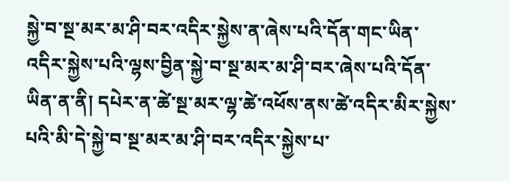སྐྱེ་བ་སྔ་མར་མ་ཤི་བར་འདིར་སྐྱེས་ན་ཞེས་པའི་དོན་གང་ཡིན་འདིར་སྐྱེས་པའི་ལྷས་བྱིན་སྐྱེ་བ་སྔ་མར་མ་ཤི་བར་ཞེས་པའི་དོན་ཡིན་ན་ནི། དཔེར་ན་ཚེ་སྔ་མར་ལྷ་ཚེ་འཕོས་ནས་ཚེ་འདིར་མིར་སྐྱེས་པའི་མི་དེ་སྐྱེ་བ་སྔ་མར་མ་ཤི་བར་འདིར་སྐྱེས་པ་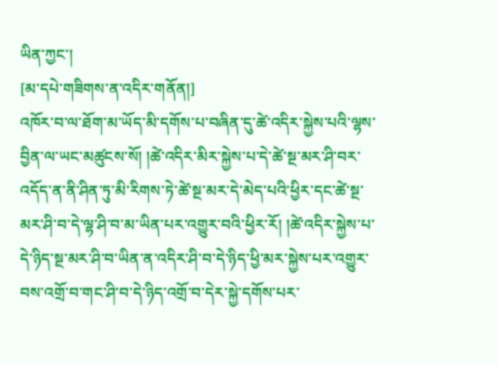ཡིན་ཀྱང་།
[མ་དཔེ་གཟིགས་ན་འདིར་གནོན།]
འཁོར་བ་ལ་ཐོག་མ་ཡོད་མི་དགོས་པ་བཞིན་དུ་ཚེ་འདིར་སྐྱེས་པའི་ལྷས་བྱིན་ལ་ཡང་མཚུངས་སོ། །ཚེ་འདིར་མིར་སྐྱེས་པ་དེ་ཚེ་སྔ་མར་ཤི་བར་འདོད་ན་ནི་ཤིན་ཏུ་མི་རིགས་ཏེ་ཚེ་སྔ་མར་དེ་མེད་པའི་ཕྱིར་དང་ཚེ་སྔ་མར་ཤི་བ་དེ་ལྷ་ཤི་བ་མ་ཡིན་པར་འགྱུར་བའི་ཕྱིར་རོ། །ཚེ་འདིར་སྐྱེས་པ་དེ་ཉིད་སྔ་མར་ཤི་བ་ཡིན་ན་འདིར་ཤི་བ་དེ་ཉིད་ཕྱི་མར་སྐྱེས་པར་འགྱུར་བས་འགྲོ་བ་གང་ཤི་བ་དེ་ཉིད་འགྲོ་བ་དེར་སྐྱེ་དགོས་པར་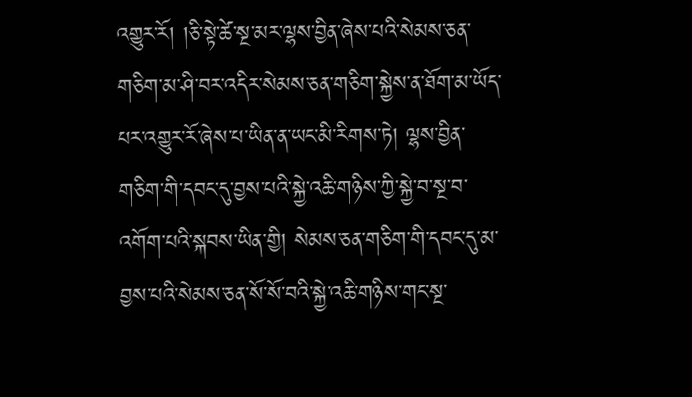འགྱུར་རོ། །ཅི་སྟེ་ཚེ་སྔ་མར་ལྷས་བྱིན་ཞེས་པའི་སེམས་ཅན་གཅིག་མ་ཤི་བར་འདིར་སེམས་ཅན་གཅིག་སྐྱེས་ན་ཐོག་མ་ཡོད་པར་འགྱུར་རོ་ཞེས་པ་ཡིན་ན་ཡང་མི་རིགས་ཏེ། ལྷས་བྱིན་གཅིག་གི་དབང་དུ་བྱས་པའི་སྐྱེ་འཆི་གཉིས་ཀྱི་སྐྱེ་བ་སྔ་བ་འགོག་པའི་སྐབས་ཡིན་གྱི། སེམས་ཅན་གཅིག་གི་དབང་དུ་མ་བྱས་པའི་སེམས་ཅན་སོ་སོ་བའི་སྐྱེ་འཆི་གཉིས་གང་སྔ་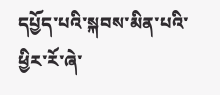དཔྱོད་པའི་སྐབས་མིན་པའི་ཕྱིར་རོ་ཞེ་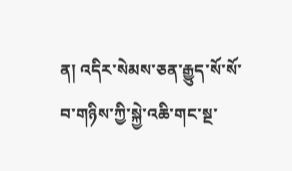ན། འདིར་སེམས་ཅན་རྒྱུད་སོ་སོ་བ་གཉིས་ཀྱི་སྐྱེ་འཆི་གང་སྔ་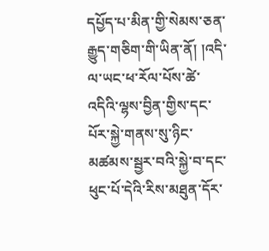དཔྱོད་པ་མིན་གྱི་སེམས་ཅན་རྒྱུད་གཅིག་གི་ཡིན་ནོ། །འདི་ལ་ཡང་ཕ་རོལ་པོས་ཚེ་འདིའི་ལྷས་བྱིན་གྱིས་དང་པོར་སྐྱེ་གནས་སུ་ཉིང་མཚམས་སྦྱར་བའི་སྐྱེ་བ་དང་ཕུང་པོ་དེའི་རིས་མཐུན་དོར་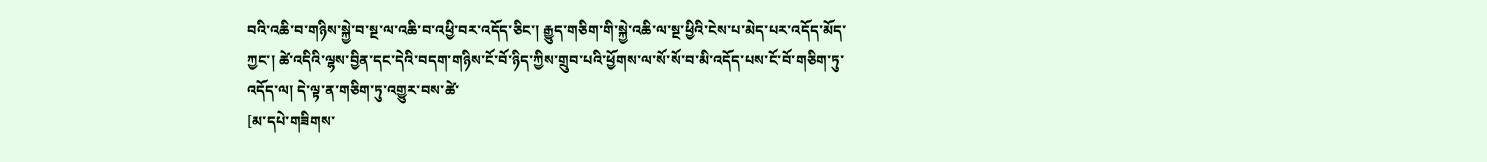བའི་འཆི་བ་གཉིས་སྐྱེ་བ་སྔ་ལ་འཆི་བ་འཕྱི་བར་འདོད་ཅིང་། རྒྱུད་གཅིག་གི་སྐྱེ་འཆི་ལ་སྔ་ཕྱིའི་ངེས་པ་མེད་པར་འདོད་མོད་ཀྱང་། ཚེ་འདིའི་ལྷས་བྱིན་དང་དེའི་བདག་གཉིས་ངོ་བོ་ཉིད་ཀྱིས་གྲུབ་པའི་ཕྱོགས་ལ་སོ་སོ་བ་མི་འདོད་པས་ངོ་བོ་གཅིག་ཏུ་འདོད་ལ། དེ་ལྟ་ན་གཅིག་ཏུ་འགྱུར་བས་ཚེ་
[མ་དཔེ་གཟིགས་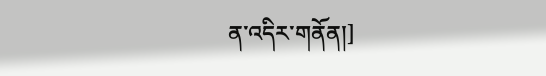ན་འདིར་གནོན།]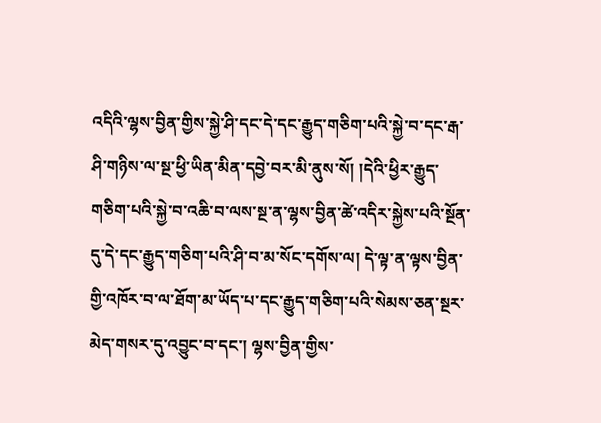འདིའི་ལྷས་བྱིན་གྱིས་སྐྱེ་ཤི་དང་དེ་དང་རྒྱུད་གཅིག་པའི་སྐྱེ་བ་དང་རྒ་ཤི་གཉིས་ལ་སྔ་ཕྱི་ཡིན་མིན་དབྱེ་བར་མི་ནུས་སོ། །དེའི་ཕྱིར་རྒྱུད་གཅིག་པའི་སྐྱེ་བ་འཆི་བ་ལས་སྔ་ན་ལྷས་བྱིན་ཚེ་འདིར་སྐྱེས་པའི་སྔོན་དུ་དེ་དང་རྒྱུད་གཅིག་པའི་ཤི་བ་མ་སོང་དགོས་ལ། དེ་ལྟ་ན་ལྟས་བྱིན་གྱི་འཁོར་བ་ལ་ཐོག་མ་ཡོད་པ་དང་རྒྱུད་གཅིག་པའི་སེམས་ཅན་སྔར་མེད་གསར་དུ་འབྱུང་བ་དང་། ལྷས་བྱིན་གྱིས་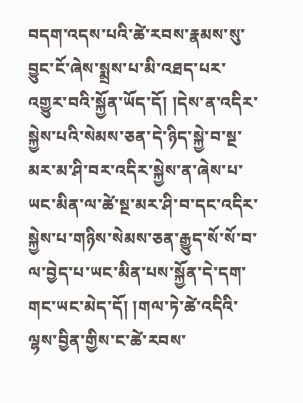བདག་འདས་པའི་ཚེ་རབས་རྣམས་སུ་བྱུང་ངོ་ཞེས་སྨྲས་པ་མི་འཐད་པར་འགྱུར་བའི་སྐྱོན་ཡོད་དོ། །དེས་ན་འདིར་སྐྱེས་པའི་སེམས་ཅན་དེ་ཉིད་སྐྱེ་བ་སྔ་མར་མ་ཤི་བར་འདིར་སྐྱེས་ན་ཞེས་པ་ཡང་མིན་ལ་ཚེ་སྔ་མར་ཤི་བ་དང་འདིར་སྐྱེས་པ་གཉིས་སེམས་ཅན་རྒྱུད་སོ་སོ་བ་ལ་བྱེད་པ་ཡང་མིན་པས་སྐྱོན་དེ་དག་གང་ཡང་མེད་དོ། །གལ་ཏེ་ཚེ་འདིའི་ལྷས་བྱིན་གྱིས་ང་ཚེ་རབས་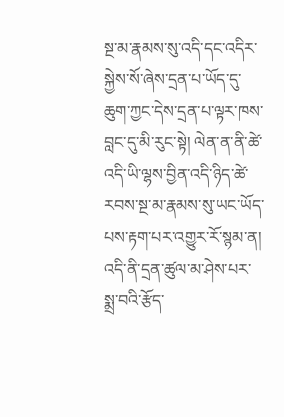སྔ་མ་རྣམས་སུ་འདི་དང་འདིར་སྐྱེས་སོ་ཞེས་དྲན་པ་ཡོད་དུ་ཆུག་ཀྱང་དེས་དྲན་པ་ལྟར་ཁས་བླང་དུ་མི་རུང་སྟེ། ལེན་ན་ནི་ཚེ་འདི་ཡི་ལྷས་བྱིན་འདི་ཉིད་ཚེ་རབས་སྔ་མ་རྣམས་སུ་ཡང་ཡོད་པས་རྟག་པར་འགྱུར་རོ་སྙམ་ན། འདི་ནི་དྲན་ཚུལ་མ་ཤེས་པར་སྨྲ་བའི་རྩོད་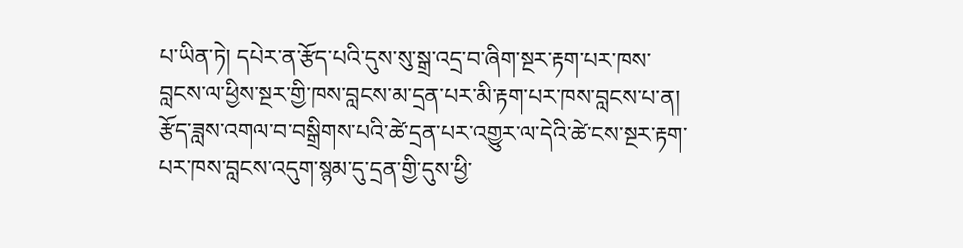པ་ཡིན་ཏེ། དཔེར་ན་རྩོད་པའི་དུས་སུ་སྒྲ་འདྲ་བ་ཞིག་སྔར་རྟག་པར་ཁས་བླངས་ལ་ཕྱིས་སྔར་གྱི་ཁས་བླངས་མ་དྲན་པར་མི་རྟག་པར་ཁས་བླངས་པ་ན། རྩོད་ཟླས་འགལ་བ་བསྒྲིགས་པའི་ཚེ་དྲན་པར་འགྱུར་ལ་དེའི་ཚེ་ངས་སྔར་རྟག་པར་ཁས་བླངས་འདུག་སྙམ་དུ་དྲན་གྱི་དུས་ཕྱི་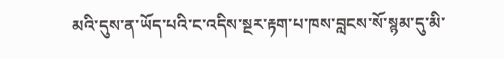མའི་དུས་ན་ཡོད་པའི་ང་འདིས་སྔར་རྟག་པ་ཁས་བླངས་སོ་སྙམ་དུ་མི་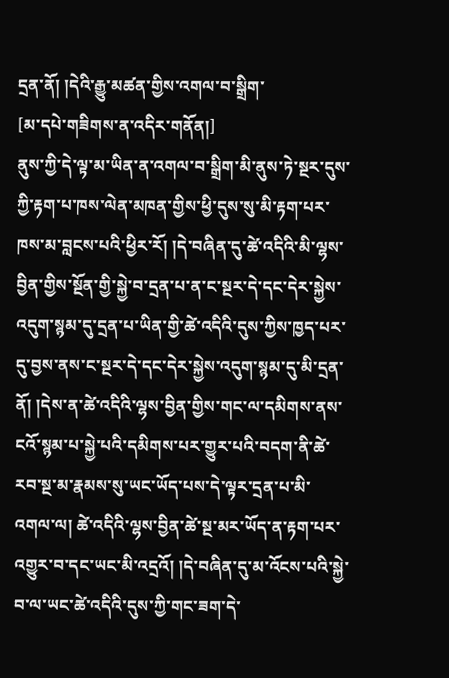དྲན་ནོ། །དེའི་རྒྱུ་མཚན་གྱིས་འགལ་བ་སྒྲིག་
[མ་དཔེ་གཟིགས་ན་འདིར་གནོན།]
ནུས་ཀྱི་དེ་ལྟ་མ་ཡིན་ན་འགལ་བ་སྒྲིག་མི་ནུས་ཏེ་སྔར་དུས་ཀྱི་རྟག་པ་ཁས་ལེན་མཁན་གྱིས་ཕྱི་དུས་སུ་མི་རྟག་པར་ཁས་མ་བླངས་པའི་ཕྱིར་རོ། །དེ་བཞིན་དུ་ཚེ་འདིའི་མི་ལྷས་བྱིན་གྱིས་སྔོན་གྱི་སྐྱེ་བ་དྲན་པ་ན་ང་སྔར་དེ་དང་དེར་སྐྱེས་འདུག་སྙམ་དུ་དྲན་པ་ཡིན་གྱི་ཚེ་འདིའི་དུས་ཀྱིས་ཁྱད་པར་དུ་བྱས་ནས་ང་སྔར་དེ་དང་དེར་སྐྱེས་འདུག་སྙམ་དུ་མི་དྲན་ནོ། །དེས་ན་ཚེ་འདིའི་ལྷས་བྱིན་གྱིས་གང་ལ་དམིགས་ནས་ངའོ་སྙམ་པ་སྐྱེ་པའི་དམིགས་པར་གྱུར་པའི་བདག་ནི་ཚེ་རབ་སྔ་མ་རྣམས་སུ་ཡང་ཡོད་པས་དེ་ལྟར་དྲན་པ་མི་འགལ་ལ། ཚེ་འདིའི་ལྷས་བྱིན་ཚེ་སྔ་མར་ཡོད་ན་རྟག་པར་འགྱུར་བ་དང་ཡང་མི་འདྲའོ། །དེ་བཞིན་དུ་མ་འོངས་པའི་སྐྱེ་བ་ལ་ཡང་ཚེ་འདིའི་དུས་ཀྱི་གང་ཟག་དེ་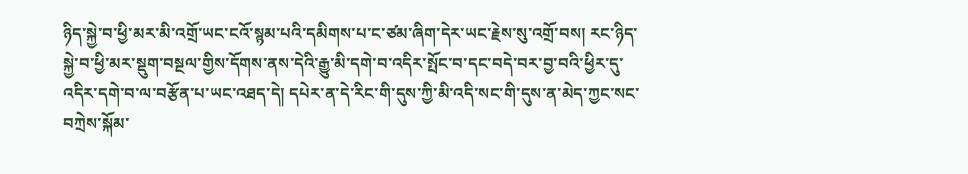ཉིད་སྐྱེ་བ་ཕྱི་མར་མི་འགྲོ་ཡང་ངའོ་སྙམ་པའི་དམིགས་པ་ང་ཙམ་ཞིག་དེར་ཡང་རྗེས་སུ་འགྲོ་བས། རང་ཉིད་སྐྱེ་བ་ཕྱི་མར་སྡུག་བསྔལ་གྱིས་དོགས་ནས་དེའི་རྒྱུ་མི་དགེ་བ་འདིར་སྤོང་བ་དང་བདེ་བར་བྱ་བའི་ཕྱིར་དུ་འདིར་དགེ་བ་ལ་བརྩོན་པ་ཡང་འཐད་དེ། དཔེར་ན་དེ་རིང་གི་དུས་ཀྱི་མི་འདི་སང་གི་དུས་ན་མེད་ཀྱང་སང་བཀྲེས་སྐོམ་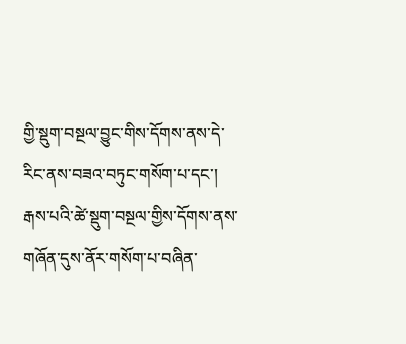གྱི་སྡུག་བསྔལ་བྱུང་གིས་དོགས་ནས་དེ་རིང་ནས་བཟའ་བཏུང་གསོག་པ་དང་། རྒས་པའི་ཚེ་སྡུག་བསྔལ་གྱིས་དོགས་ནས་གཞོན་དུས་ནོར་གསོག་པ་བཞིན་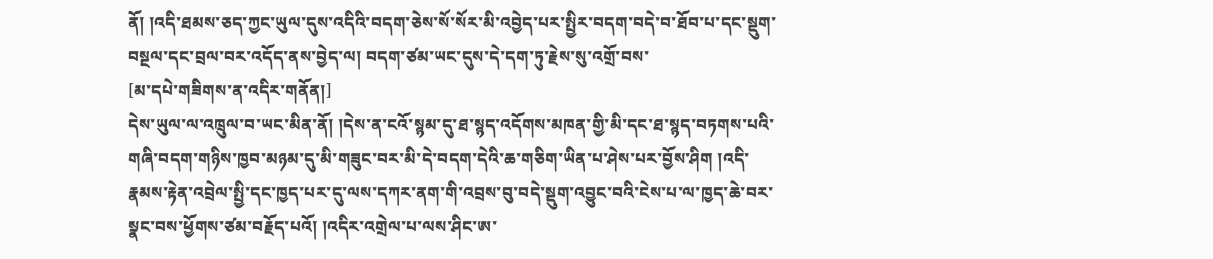ནོ། །འདི་ཐམས་ཅད་ཀྱང་ཡུལ་དུས་འདིའི་བདག་ཅེས་སོ་སོར་མི་འབྱེད་པར་སྤྱིར་བདག་བདེ་བ་ཐོབ་པ་དང་སྡུག་བསྔལ་དང་བྲལ་བར་འདོད་ནས་བྱེད་ལ། བདག་ཙམ་ཡང་དུས་དེ་དག་ཏུ་རྗེས་སུ་འགྲོ་བས་
[མ་དཔེ་གཟིགས་ན་འདིར་གནོན།]
དེས་ཡུལ་ལ་འཁྲུལ་བ་ཡང་མིན་ནོ། །དེས་ན་ངའོ་སྙམ་དུ་ཐ་སྙད་འདོགས་མཁན་གྱི་མི་དང་ཐ་སྙད་བཏགས་པའི་གཞི་བདག་གཉིས་ཁྱབ་མཉམ་དུ་མི་གཟུང་བར་མི་དེ་བདག་དེའི་ཆ་གཅིག་ཡིན་པ་ཤེས་པར་བྱོས་ཤིག །འདི་རྣམས་རྟེན་འབྲེལ་སྤྱི་དང་ཁྱད་པར་དུ་ལས་དཀར་ནག་གི་འབྲས་བུ་བདེ་སྡུག་འབྱུང་བའི་ངེས་པ་ལ་ཁྱད་ཆེ་བར་སྣང་བས་ཕྱོགས་ཙམ་བརྗོད་པའོ། །འདིར་འགྲེལ་པ་ལས་ཤིང་ཨ་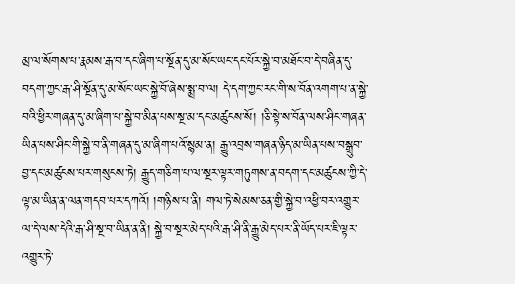མྲ་ལ་སོགས་པ་རྣམས་རྒ་བ་དང་ཞིག་པ་སྔོན་དུ་མ་སོང་ཡང་དང་པོར་སྐྱེ་བ་མཐོང་བ་དེ་བཞིན་དུ་བདག་ཀྱང་རྒ་ཤི་སྔོན་དུ་མ་སོང་ཡང་སྐྱེ་བོ་ཞེས་སྨྲ་བ་ལ། དེ་དག་ཀྱང་རང་གི་ས་བོན་འགག་པ་ན་སྐྱེ་བའི་ཕྱིར་གཞན་དུ་མ་ཞིག་པ་སྐྱེ་བ་མིན་པས་སྔ་མ་དང་མཚུངས་སོ། །ཅི་སྟེ་ས་བོན་ལས་ཤིང་གཞན་ཡིན་པས་ཤིང་གི་སྐྱེ་བ་ནི་གཞན་དུ་མ་ཞིག་པའོ་སྙམ་ན། རྒྱུ་འབྲས་གཞན་ཉིད་མ་ཡིན་པས་བསྒྲུབ་བྱ་དང་མཚུངས་པར་གསུངས་ཏེ། རྒྱུད་གཅིག་པ་ལ་སྔར་ལྟར་གཏུགས་ན་བདག་དང་མཚུངས་ཀྱི་དེ་ལྟ་མ་ཡིན་ན་ལན་གདབ་པར་དཀའོ། །གཉིས་པ་ནི། གལ་ཏེ་སེམས་ཅན་གྱི་སྐྱེ་བ་འཕྱི་བར་འགྱུར་ལ་དེ་ལས་དེའི་རྒ་ཤི་སྔ་བ་ཡིན་ན་ནི། སྐྱེ་བ་སྔར་མེད་པའི་རྒ་ཤི་ནི་རྒྱུ་མེད་པར་ནི་ཡོད་པར་ཇི་ལྟར་འགྱུར་ཏེ་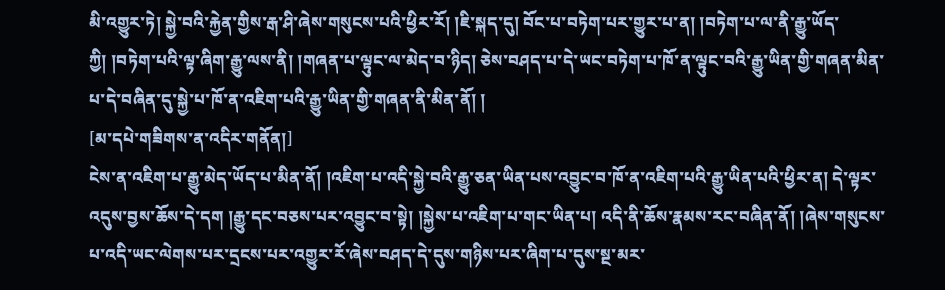མི་འགྱུར་ཏེ། སྐྱེ་བའི་རྐྱེན་གྱིས་རྒ་ཤི་ཞེས་གསུངས་པའི་ཕྱིར་རོ། །ཇི་སྐད་དུ། བོང་པ་བཏེག་པར་གྱུར་པ་ན། །བཏེག་པ་ལ་ནི་རྒྱུ་ཡོད་ཀྱི། །བཏེག་པའི་ལྟ་ཞིག་རྒྱུ་ལས་ནི། །གཞན་པ་ལྟུང་ལ་མེད་བ་ཉིད། ཅེས་བཤད་པ་དེ་ཡང་བཏེག་པ་ཁོ་ན་ལྟུང་བའི་རྒྱུ་ཡིན་གྱི་གཞན་མིན་པ་དེ་བཞིན་དུ་སྐྱེ་པ་ཁོ་ན་འཇིག་པའི་རྒྱུ་ཡིན་གྱི་གཞན་ནི་མིན་ནོ། །
[མ་དཔེ་གཟིགས་ན་འདིར་གནོན།]
ངེས་ན་འཇིག་པ་རྒྱུ་མེད་ཡོད་པ་མིན་ནོ། །འཇིག་པ་འདི་སྐྱེ་བའི་རྒྱུ་ཅན་ཡིན་པས་འབྱུང་བ་ཁོ་ན་འཇིག་པའི་རྒྱུ་ཡིན་པའི་ཕྱིར་ན། དེ་ལྟར་འདུས་བྱས་ཆོས་དེ་དག །རྒྱུ་དང་བཅས་པར་འབྱུང་བ་སྟེ། །སྐྱེས་པ་འཇིག་པ་གང་ཡིན་པ། འདི་ནི་ཆོས་རྣམས་རང་བཞིན་ནོ། །ཞེས་གསུངས་པ་འདི་ཡང་ལེགས་པར་དྲངས་པར་འགྱུར་རོ་ཞེས་བཤད་དེ་དུས་གཉིས་པར་ཞིག་པ་དུས་སྔ་མར་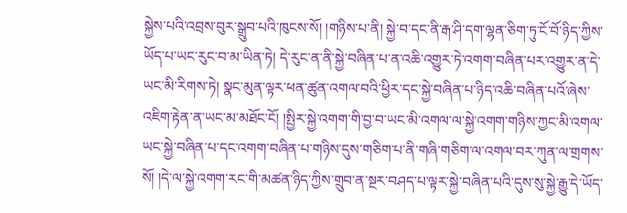སྐྱེས་པའི་འབྲས་བུར་སྒྲུབ་པའི་ཁུངས་སོ། །གཉིས་པ་ནི། སྐྱེ་བ་དང་ནི་རྒ་ཤི་དག་ལྷན་ཅིག་ཏུ་ངོ་བོ་ཉིད་ཀྱིས་ཡོད་པ་ཡང་རུང་བ་མ་ཡིན་ཏེ། དེ་རུང་ན་ནི་སྐྱེ་བཞིན་པ་ན་འཆི་འགྱུར་ཏེ་འགག་བཞིན་པར་འགྱུར་ན་དེ་ཡང་མི་རིགས་ཏེ། སྣང་མུན་ལྟར་ཕན་ཚུན་འགལ་བའི་ཕྱིར་དང་སྐྱེ་བཞིན་པ་ཉིད་འཆི་བཞིན་པའོ་ཞེས་འཇིག་རྟེན་ན་ཡང་མ་མཐོང་ངོ། །སྤྱིར་སྐྱེ་འགག་གི་བྱ་བ་ཡང་མི་འགལ་ལ་སྐྱེ་འགག་གཉིས་ཀྱང་མི་འགལ་ཡང་སྐྱེ་བཞིན་པ་དང་འགག་བཞིན་པ་གཉིས་དུས་གཅིག་པ་ནི་གཞི་གཅིག་ལ་འགལ་བར་ཀུན་ལ་གྲགས་སོ། །དེ་ལ་སྐྱེ་འགག་རང་གི་མཚན་ཉིད་ཀྱིས་གྲུབ་ན་སྔར་བཤད་པ་ལྟར་སྐྱེ་བཞིན་པའི་དུས་སུ་སྐྱེ་རྒྱུ་དེ་ཡོད་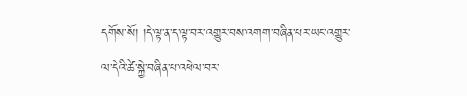དགོས་སོ། །དེ་ལྟ་ན་ད་ལྟ་བར་འགྱུར་བས་འགག་བཞིན་པར་ཡང་འགྱུར་ལ་དེའི་ཚེ་སྐྱེ་བཞིན་པ་འཕེལ་བར་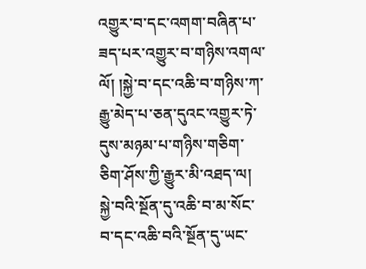འགྱུར་བ་དང་འགག་བཞིན་པ་ཟད་པར་འགྱུར་བ་གཉིས་འགལ་ལོ། །སྐྱེ་བ་དང་འཆི་བ་གཉིས་ཀ་རྒྱུ་མེད་པ་ཅན་དུའང་འགྱུར་ཏེ་དུས་མཉམ་པ་གཉིས་གཅིག་ཅིག་ཤོས་ཀྱི་རྒྱུར་མི་འཐད་ལ། སྐྱེ་བའི་སྔོན་དུ་འཆི་བ་མ་སོང་བ་དང་འཆི་བའི་སྔོན་དུ་ཡང་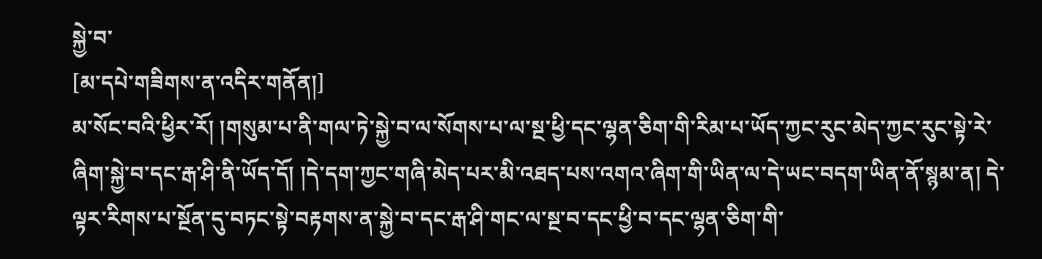སྐྱེ་བ་
[མ་དཔེ་གཟིགས་ན་འདིར་གནོན།]
མ་སོང་བའི་ཕྱིར་རོ། །གསུམ་པ་ནི་གལ་ཏེ་སྐྱེ་བ་ལ་སོགས་པ་ལ་སྔ་ཕྱི་དང་ལྷན་ཅིག་གི་རིམ་པ་ཡོད་ཀྱང་རུང་མེད་ཀྱང་རུང་སྟེ་རེ་ཞིག་སྐྱེ་བ་དང་རྒ་ཤི་ནི་ཡོད་དོ། །དེ་དག་ཀྱང་གཞི་མེད་པར་མི་འཐད་པས་འགའ་ཞིག་གི་ཡིན་ལ་དེ་ཡང་བདག་ཡིན་ནོ་སྙམ་ན། དེ་ལྟར་རིགས་པ་སྔོན་དུ་བཏང་སྟེ་བརྟགས་ན་སྐྱེ་བ་དང་རྒ་ཤི་གང་ལ་སྔ་བ་དང་ཕྱི་བ་དང་ལྷན་ཅིག་གི་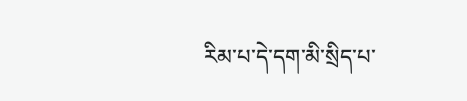རིམ་པ་དེ་དག་མི་སྲིད་པ་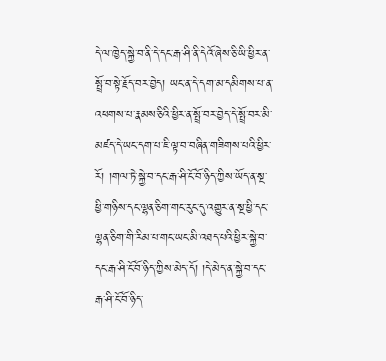དེ་ལ་ཁྱེད་སྐྱེ་བ་ནི་དེ་དང་རྒ་ཤི་ནི་དེའོ་ཞེས་ཅི་ཡི་ཕྱིར་ན་སྤྲོ་བ་སྟེ་རྗོད་བར་བྱེད། ཡང་ན་དེ་དག་མ་དམིགས་པ་ན་འཕགས་པ་རྣམས་ཅིའི་ཕྱིར་ན་སྤྲོ་བར་བྱེད་དེ་སྤྲོ་བར་མི་མཛད་དེ་ཡང་དག་པ་ཇི་ལྟ་བ་བཞིན་གཟིགས་པའི་ཕྱིར་རོ། །གལ་ཏེ་སྐྱེ་བ་དང་རྒ་ཤི་ངོ་བོ་ཉིད་ཀྱིས་ཡོད་ན་སྔ་ཕྱི་གཉིས་དང་ལྷན་ཅིག་གང་རུང་དུ་འགྱུར་ན་སྔ་ཕྱི་དང་ལྷན་ཅིག་གི་རིམ་པ་གང་ཡང་མི་འཐད་པའི་ཕྱིར་སྐྱེ་བ་དང་རྒ་ཤི་ངོ་བོ་ཉིད་ཀྱིས་མེད་དོ། །དེ་མེད་ན་སྐྱེ་བ་དང་རྒ་ཤི་ངོ་བོ་ཉིད་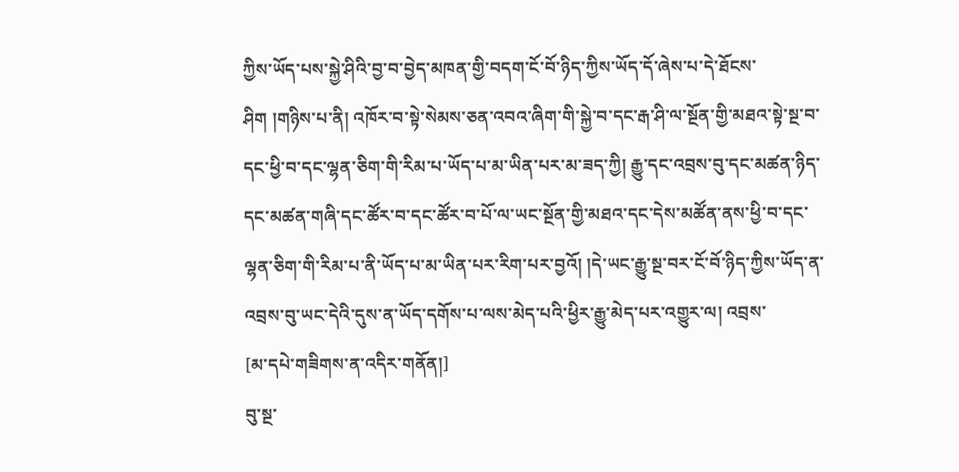ཀྱིས་ཡོད་པས་སྐྱེ་ཤིའི་བྱ་བ་བྱེད་མཁན་གྱི་བདག་ངོ་བོ་ཉིད་ཀྱིས་ཡོད་དོ་ཞེས་པ་དེ་ཐོངས་ཤིག །གཉིས་པ་ནི། འཁོར་བ་སྟེ་སེམས་ཅན་འབའ་ཞིག་གི་སྐྱེ་བ་དང་རྒ་ཤི་ལ་སྔོན་གྱི་མཐའ་སྟེ་སྔ་བ་དང་ཕྱི་བ་དང་ལྷན་ཅིག་གི་རིམ་པ་ཡོད་པ་མ་ཡིན་པར་མ་ཟད་ཀྱི། རྒྱུ་དང་འབྲས་བུ་དང་མཚན་ཉིད་དང་མཚན་གཞི་དང་ཚོར་བ་དང་ཚོར་བ་པོ་ལ་ཡང་སྔོན་གྱི་མཐའ་དང་དེས་མཚོན་ནས་ཕྱི་བ་དང་ལྷན་ཅིག་གི་རིམ་པ་ནི་ཡོད་པ་མ་ཡིན་པར་རིག་པར་བྱའོ། །དེ་ཡང་རྒྱུ་སྔ་བར་ངོ་བོ་ཉིད་ཀྱིས་ཡོད་ན་འབྲས་བུ་ཡང་དེའི་དུས་ན་ཡོད་དགོས་པ་ལས་མེད་པའི་ཕྱིར་རྒྱུ་མེད་པར་འགྱུར་ལ། འབྲས་
[མ་དཔེ་གཟིགས་ན་འདིར་གནོན།]
བུ་སྔ་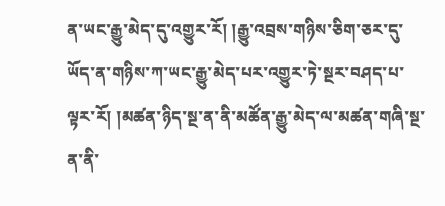ན་ཡང་རྒྱུ་མེད་དུ་འགྱུར་རོ། །རྒྱུ་འབྲས་གཉིས་ཅིག་ཅར་དུ་ཡོད་ན་གཉིས་ཀ་ཡང་རྒྱུ་མེད་པར་འགྱུར་ཏེ་སྔར་བཤད་པ་ལྟར་རོ། །མཚན་ཉིད་སྔ་ན་ནི་མཚོན་རྒྱུ་མེད་ལ་མཚན་གཞི་སྔ་ན་ནི་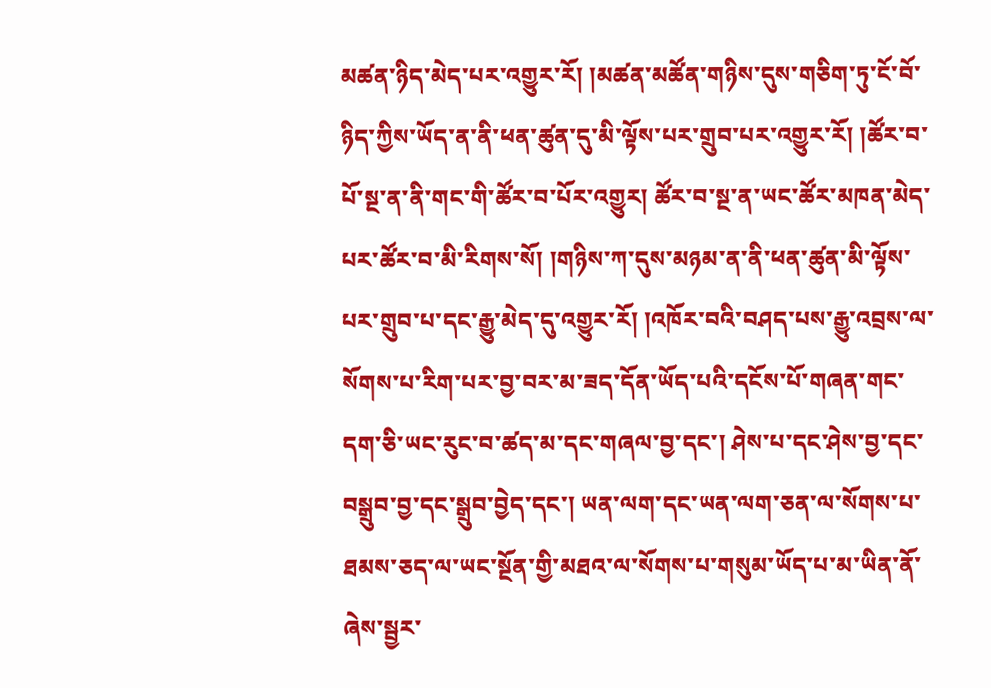མཚན་ཉིད་མེད་པར་འགྱུར་རོ། །མཚན་མཚོན་གཉིས་དུས་གཅིག་ཏུ་ངོ་བོ་ཉིད་ཀྱིས་ཡོད་ན་ནི་ཕན་ཚུན་དུ་མི་ལྟོས་པར་གྲུབ་པར་འགྱུར་རོ། །ཚོར་བ་པོ་སྔ་ན་ནི་གང་གི་ཚོར་བ་པོར་འགྱུར། ཚོར་བ་སྔ་ན་ཡང་ཚོར་མཁན་མེད་པར་ཚོར་བ་མི་རིགས་སོ། །གཉིས་ཀ་དུས་མཉམ་ན་ནི་ཕན་ཚུན་མི་ལྟོས་པར་གྲུབ་པ་དང་རྒྱུ་མེད་དུ་འགྱུར་རོ། །འཁོར་བའི་བཤད་པས་རྒྱུ་འབྲས་ལ་སོགས་པ་རིག་པར་བྱ་བར་མ་ཟད་དོན་ཡོད་པའི་དངོས་པོ་གཞན་གང་དག་ཅི་ཡང་རུང་བ་ཚད་མ་དང་གཞལ་བྱ་དང་། ཤེས་པ་དང་ཤེས་བྱ་དང་བསྒྲུབ་བྱ་དང་སྒྲུབ་བྱེད་དང་། ཡན་ལག་དང་ཡན་ལག་ཅན་ལ་སོགས་པ་ཐམས་ཅད་ལ་ཡང་སྔོན་གྱི་མཐའ་ལ་སོགས་པ་གསུམ་ཡོད་པ་མ་ཡིན་ནོ་ཞེས་སྦྱར་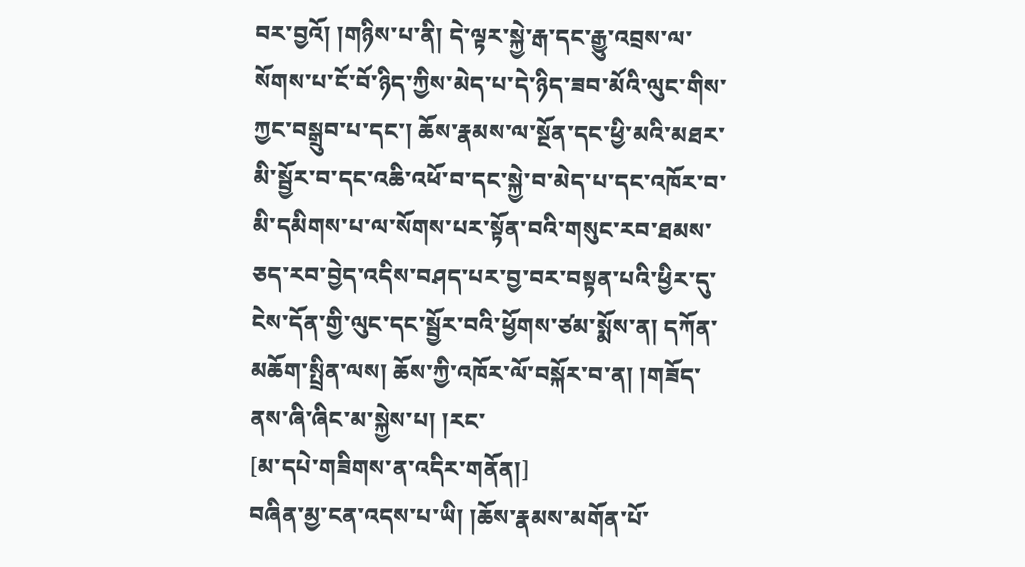བར་བྱའོ། །གཉིས་པ་ནི། དེ་ལྟར་སྐྱེ་རྒ་དང་རྒྱུ་འབྲས་ལ་སོགས་པ་ངོ་བོ་ཉིད་ཀྱིས་མེད་པ་དེ་ཉིད་ཟབ་མོའི་ལུང་གིས་ཀྱང་བསྒྲུབ་པ་དང་། ཆོས་རྣམས་ལ་སྔོན་དང་ཕྱི་མའི་མཐར་མི་སྦྱོར་བ་དང་འཆི་འཕོ་བ་དང་སྐྱེ་བ་མེད་པ་དང་འཁོར་བ་མི་དམིགས་པ་ལ་སོགས་པར་སྟོན་བའི་གསུང་རབ་ཐམས་ཅད་རབ་བྱེད་འདིས་བཤད་པར་བྱ་བར་བསྟན་པའི་ཕྱིར་དུ་ངེས་དོན་གྱི་ལུང་དང་སྦྱོར་བའི་ཕྱོགས་ཙམ་སྨོས་ན། དཀོན་མཆོག་སྤྲིན་ལས། ཆོས་ཀྱི་འཁོར་ལོ་བསྐོར་བ་ན། །གཟོད་ནས་ཞི་ཞིང་མ་སྐྱེས་པ། །རང་
[མ་དཔེ་གཟིགས་ན་འདིར་གནོན།]
བཞིན་མྱ་ངན་འདས་པ་ཡི། །ཆོས་རྣམས་མགོན་པོ་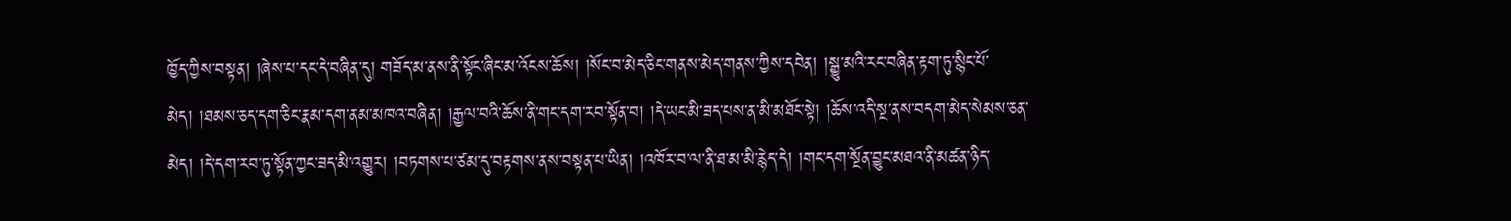ཁྱོད་ཀྱིས་བསྟན། །ཞེས་པ་དང་དེ་བཞིན་དུ། གཟོད་མ་ནས་ནི་སྟོང་ཞིང་མ་འོངས་ཆོས། །སོང་བ་མེད་ཅིང་གནས་མེད་གནས་ཀྱིས་དབེན། །སྒྱུ་མའི་རང་བཞིན་རྟག་ཏུ་སྙིང་པོ་མེད། །ཐམས་ཅད་དག་ཅིང་རྣམ་དག་ནམ་མཁའ་བཞིན། །རྒྱལ་བའི་ཆོས་ནི་གང་དག་རབ་སྟོན་བ། །དེ་ཡང་མི་ཟད་པས་ན་མི་མཐོང་སྟེ། །ཆོས་འདི་སྔ་ནས་བདག་མེད་སེམས་ཅན་མེད། །དེ་དག་རབ་ཏུ་སྟོན་ཀྱང་ཟད་མི་འགྱུར། །བཏགས་པ་ཙམ་དུ་བརྟགས་ནས་བསྟན་པ་ཡིན། །འཁོར་བ་ལ་ནི་ཐ་མ་མི་རྙེད་དེ། །གང་དག་སྔོན་བྱུང་མཐའ་ནི་མཚན་ཉིད་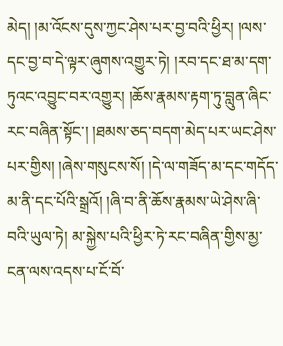མེད། །མ་འོངས་དུས་ཀྱང་ཤེས་པར་བྱ་བའི་ཕྱིར། །ལས་དང་བྱ་བ་དེ་ལྟར་ཞུགས་འགྱུར་ཏེ། །རབ་དང་ཐ་མ་དག་ཏུའང་འབྱུང་བར་འགྱུར། །ཆོས་རྣམས་རྟག་ཏུ་བླུན་ཞིང་རང་བཞིན་སྟོང་། །ཐམས་ཅད་བདག་མེད་པར་ཡང་ཤེས་པར་གྱིས། །ཞེས་གསུངས་སོ། །དེ་ལ་གཟོད་མ་དང་གདོད་མ་ནི་དང་པོའི་སྒྲའོ། །ཞི་བ་ནི་ཆོས་རྣམས་ཡེ་ཤེས་ཞི་བའི་ཡུལ་ཏེ། མ་སྐྱེས་པའི་ཕྱིར་ཏེ་རང་བཞིན་གྱིས་མྱ་ངན་ལས་འདས་པ་ངོ་བོ་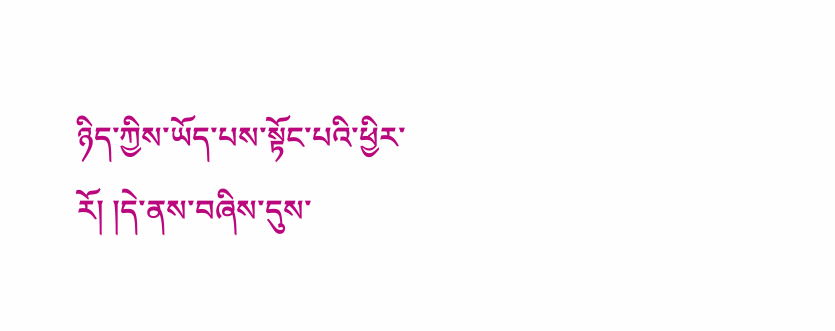ཉིད་ཀྱིས་ཡོད་པས་སྟོང་པའི་ཕྱིར་རོ། །དེ་ནས་བཞིས་དུས་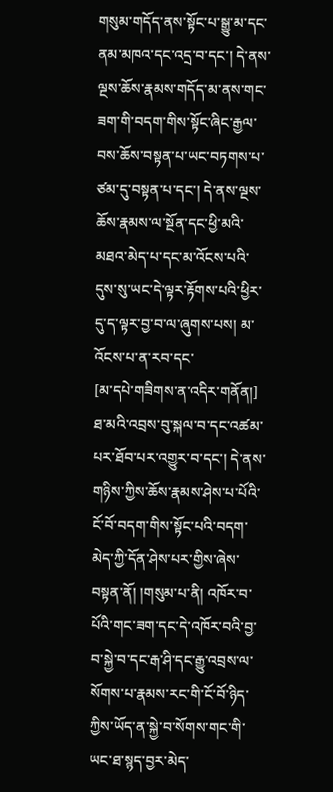གསུམ་གདོད་ནས་སྟོང་པ་སྒྱུ་མ་དང་ནམ་མཁའ་དང་འདྲ་བ་དང་། དེ་ནས་ལྔས་ཆོས་རྣམས་གདོད་མ་ནས་གང་ཟག་གི་བདག་གིས་སྟོང་ཞིང་རྒྱལ་བས་ཆོས་བསྟན་པ་ཡང་བཏགས་པ་ཙམ་དུ་བསྟན་པ་དང་། དེ་ནས་ལྔས་ཆོས་རྣམས་ལ་སྔོན་དང་ཕྱི་མའི་མཐའ་མེད་པ་དང་མ་འོངས་པའི་དུས་སུ་ཡང་དེ་ལྟར་རྟོགས་པའི་ཕྱིར་དུ་ད་ལྟར་བྱ་བ་ལ་ཞུགས་པས། མ་འོངས་པ་ན་རབ་དང་
[མ་དཔེ་གཟིགས་ན་འདིར་གནོན།]
ཐ་མའི་འབྲས་བུ་སྐལ་བ་དང་འཚམ་པར་ཐོབ་པར་འགྱུར་བ་དང་། དེ་ནས་གཉིས་ཀྱིས་ཆོས་རྣམས་ཤེས་པ་པོའི་ངོ་བོ་བདག་གིས་སྟོང་པའི་བདག་མེད་ཀྱི་དོན་ཤེས་པར་གྱིས་ཞེས་བསྟན་ནོ། །གསུམ་པ་ནི། འཁོར་བ་པོའི་གང་ཟག་དང་དེ་འཁོར་བའི་བྱ་བ་སྐྱེ་བ་དང་རྒ་ཤི་དང་རྒྱུ་འབྲས་ལ་སོགས་པ་རྣམས་རང་གི་ངོ་བོ་ཉིད་ཀྱིས་ཡོད་ན་སྐྱེ་བ་སོགས་གང་གི་ཡང་ཐ་སྙད་བྱར་མེད་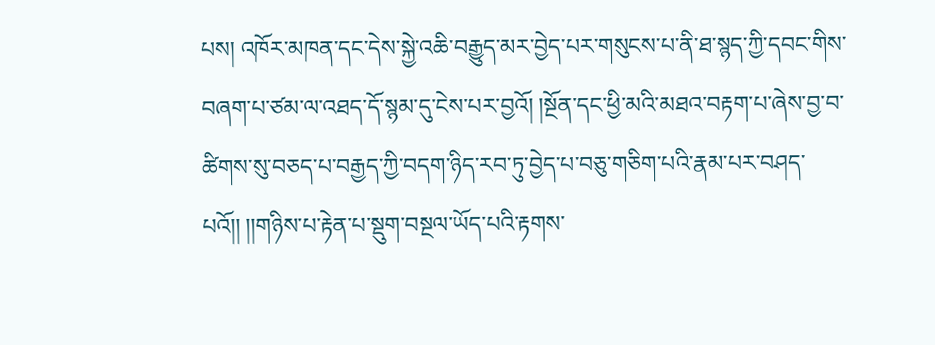པས། འཁོར་མཁན་དང་དེས་སྐྱེ་འཆི་བརྒྱུད་མར་བྱེད་པར་གསུངས་པ་ནི་ཐ་སྙད་ཀྱི་དབང་གིས་བཞག་པ་ཙམ་ལ་འཐད་དོ་སྙམ་དུ་ངེས་པར་བྱའོ། །སྔོན་དང་ཕྱི་མའི་མཐའ་བརྟག་པ་ཞེས་བྱ་བ་ཚིགས་སུ་བཅད་པ་བརྒྱད་ཀྱི་བདག་ཉིད་རབ་ཏུ་བྱེད་པ་བཅུ་གཅིག་པའི་རྣམ་པར་བཤད་པའོ།། །།གཉིས་པ་རྟེན་པ་སྡུག་བསྔལ་ཡོད་པའི་རྟགས་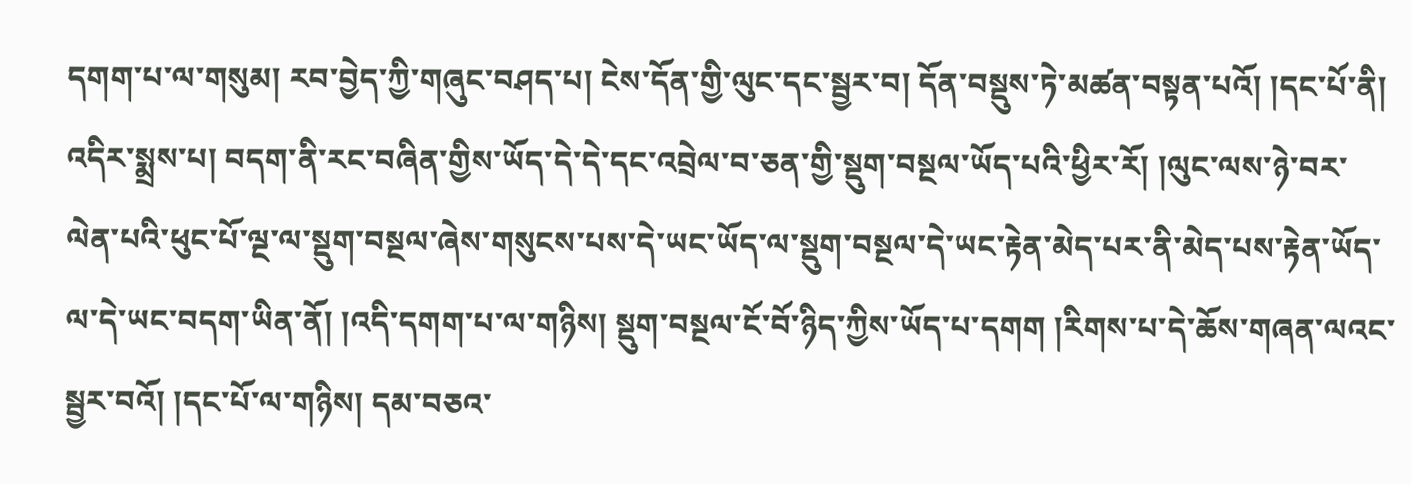དགག་པ་ལ་གསུམ། རབ་བྱེད་ཀྱི་གཞུང་བཤད་པ། ངེས་དོན་གྱི་ལུང་དང་སྦྱར་བ། དོན་བསྡུས་ཏེ་མཚན་བསྟན་པའོ། །དང་པོ་ནི། འདིར་སྨྲས་པ། བདག་ནི་རང་བཞིན་གྱིས་ཡོད་དེ་དེ་དང་འབྲེལ་བ་ཅན་གྱི་སྡུག་བསྔལ་ཡོད་པའི་ཕྱིར་རོ། །ལུང་ལས་ཉེ་བར་ལེན་པའི་ཕུང་པོ་ལྔ་ལ་སྡུག་བསྔལ་ཞེས་གསུངས་པས་དེ་ཡང་ཡོད་ལ་སྡུག་བསྔལ་དེ་ཡང་རྟེན་མེད་པར་ནི་མེད་པས་རྟེན་ཡོད་ལ་དེ་ཡང་བདག་ཡིན་ནོ། །འདི་དགག་པ་ལ་གཉིས། སྡུག་བསྔལ་ངོ་བོ་ཉིད་ཀྱིས་ཡོད་པ་དགག །རིགས་པ་དེ་ཆོས་གཞན་ལའང་སྦྱར་བའོ། །དང་པོ་ལ་གཉིས། དམ་བཅའ་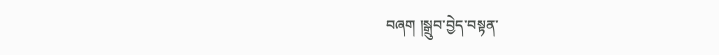བཞག །སྒྲུབ་བྱེད་བསྟན་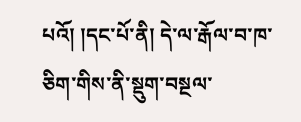པའོ། །དང་པོ་ནི། དེ་ལ་རྒོལ་བ་ཁ་ཅིག་གིས་ནི་སྡུག་བསྔལ་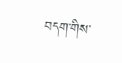བདག་གིས་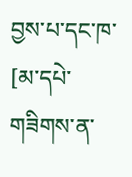བྱས་པ་དང་ཁ་
[མ་དཔེ་གཟིགས་ན་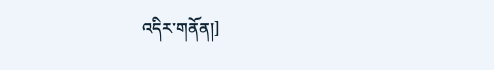འདིར་གནོན།]